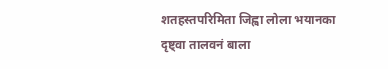शतहस्तपरिमिता जिह्वा लोला भयानका
दृष्ट्वा तालवनं बाला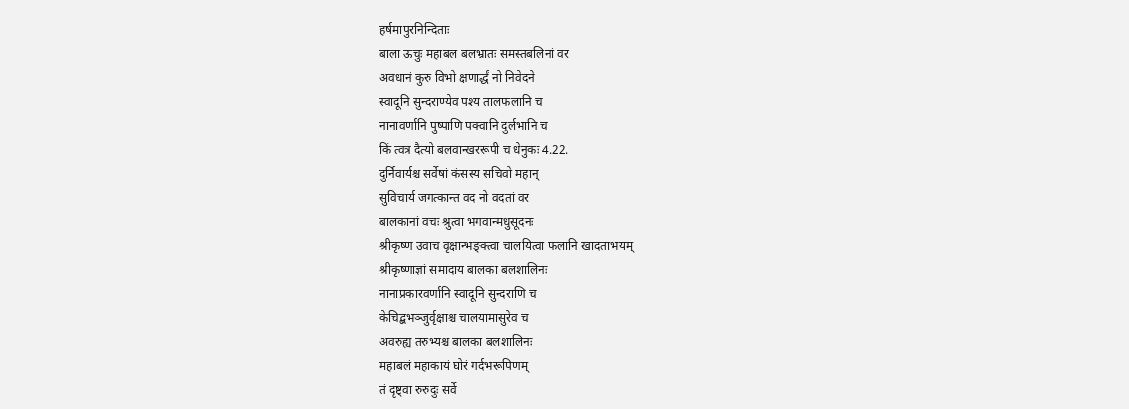हर्षमापुरनिन्दिताः
बाला ऊचुः महाबल बलभ्रातः समस्तबलिनां वर
अवधानं कुरु विभो क्षणार्द्धं नो निवेदने
स्वादूनि सुन्दराण्येव पश्य तालफलानि च
नानावर्णानि पुष्पाणि पक्वानि दुर्लभानि च
किं त्वत्र दैत्यो बलवान्खररूपी च धेनुकः 4.22.
दुर्निवार्यश्च सर्वेषां कंसस्य सचिवो महान्
सुविचार्य जगत्कान्त वद नो वदतां वर
बालकानां वचः श्रुत्वा भगवान्मधुसूदनः
श्रीकृष्ण उवाच वृक्षान्भङ्क्त्वा चालयित्वा फलानि खादताभयम्
श्रीकृष्णाज्ञां समादाय बालका बलशालिनः
नानाप्रकारवर्णानि स्वादूनि सुन्दराणि च
केचिद्बभञ्जुर्वृक्षाश्च चालयामासुरेव च
अवरुह्य तरुभ्यश्च बालका बलशालिनः
महाबलं महाकायं घोरं गर्दभरूपिणम्
तं दृष्ट्वा रुरुदुः सर्वे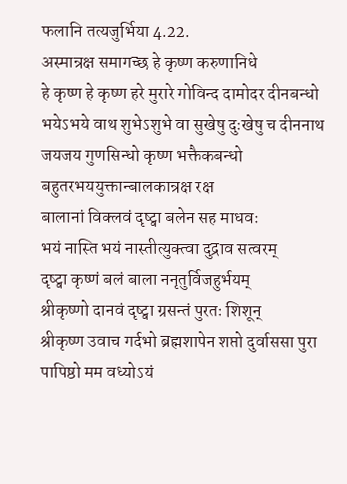फलानि तत्यजुर्भिया 4.22.
अस्मान्रक्ष समागच्छ हे कृष्ण करुणानिधे
हे कृष्ण हे कृष्ण हरे मुरारे गोविन्द दामोदर दीनबन्धो
भयेऽभये वाथ शुभेऽशुभे वा सुखेषु दुःखेषु च दीननाथ
जयजय गुणसिन्धो कृष्ण भक्तैकबन्धो बहुतरभययुक्तान्बालकान्रक्ष रक्ष
बालानां विक्लवं दृष्ट्वा बलेन सह माधवः
भयं नास्ति भयं नास्तीत्युक्त्वा दुद्राव सत्वरम्
दृष्ट्वा कृष्णं बलं बाला ननृतुर्विजहुर्भयम्
श्रीकृष्णो दानवं दृष्ट्वा ग्रसन्तं पुरतः शिशून्
श्रीकृष्ण उवाच गर्दभो ब्रह्मशापेन शप्तो दुर्वाससा पुरा
पापिष्ठो मम वध्योऽयं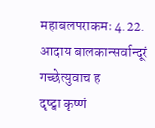महाबलपराकमः 4.22.
आदाय बालकान्सर्वान्दूरं गच्छेत्युवाच ह
दृष्ट्वा कृष्णं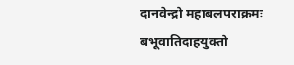दानवेन्द्रो महाबलपराक्रमः
बभूवातिदाहयुक्तो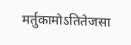मर्तुकामोऽतितेजसा